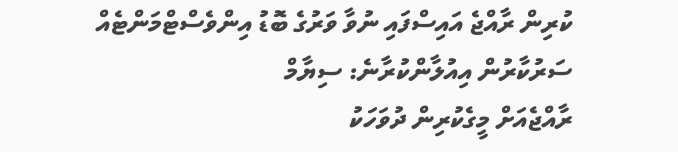ކުރިން ރާއްޖެ އައިސްފައި ނުވާ ވަރުގެ ބޮޑު އިންވެސްޓްމަންޓެއް ސަރުކާރުން އިއުލާންކުރާނެ: ސިޔާމް
ރާއްޖެއަށް މީގެކުރިން ދުވަހަކު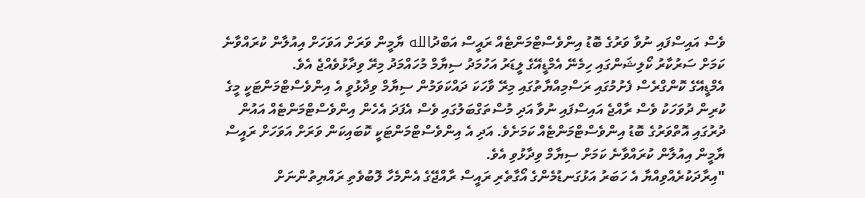ވެސް އައިސްފައި ނުވާ ވަރުގެ ބޮޑު އިންވެސްޓްމަންޓެއް ރައީސް އަބްދުالله ޔާމީން ވަރަށް އަވަހަށް އިއުލާން ކުރައްވާނެ ކަމަށް ސަރުކާރު ކޯލިޝަންގައި ހިމެނޭ އެމްޑީއޭގެ ލީޑަރު އަހުމަދު ސިޔާމް މުހައްމަދު މިރޭ ވިދާޅުވެއްޖެ އެވެ.
އެމްޑީއޭގެ ކޮންގްރެސް ފެށުމުގައި ރަސްމިއްޔާތުގައި މިރޭ ވާހަކަ ދައްކަވަމުން ސިޔާމް ވިދާޅުވީ އެ އިންވެސްޓްމަންޓަކީ މީގެ ކުރިން ދުވަހަކު ވެސް ރާއްޖެ އައިސްފައި ނުވާ އަދި މުސްތަގްބަލުގައި ވެސް އެފަދަ އެހެން އިންވެސްޓްމަންޓެއް އައުން ދުރުގައި އޮތްވަރުގެ ބޮޑު އިންވެސްޓްމަންޓެއް ކަމަށެވެ. އަދި އެ އިންވެސްޓްމަންޓަކީ ކޮބައިކަން ވަރަށް އަވަހަށް ރައީސް ޔާމީން އިއުލާން ކުރައްވާނެ ކަމަށް ސިޔާމް ވިދާޅުވި އެވެ.
"އިރާދަކުރެއްވިއްޔާ އެ ހަބަރު އަޅުގަނޑުމެންގެ އޯގާތެރި ރައީސް ރާއްޖޭގެ އެންމެހާ ލޮބުވެތި ރައްޔިތުންނަށް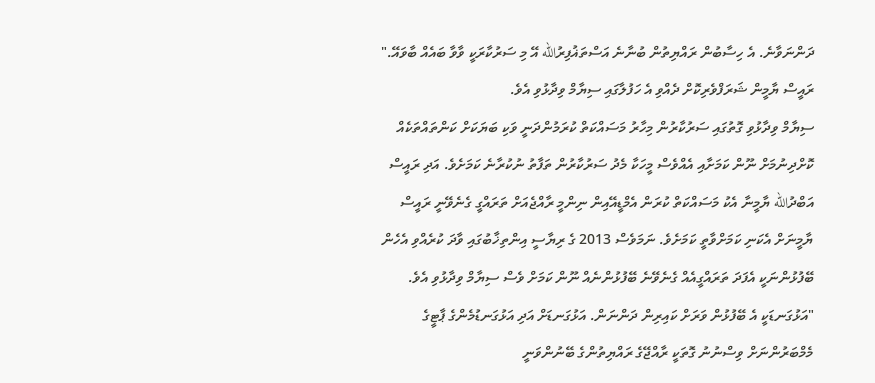ދަންނަވާނެ. އެ ހިސާބުން ރައްޔިތުން ބުނާނެ އަސްތަޣުފިރުالله އޭ މި ސަރުކާރަކީ ވާވާ ބައެއް ބާވައޭ." ރައީސް ޔާމީން ޝަރަފްވެރިކޮށް ދެއްވި އެ ހަފުލާގައި ސިޔާމް ވިދާޅުވި އެވެ.
ސިޔާމް ވިދާޅުވި ގޮތުގައި ސަރުކާރުން މިހާރު މަސައްކަތް ކުރަމުންދަނީ ވަކި ބަޔަކަށް ކަންތައްތަކެއް ކޮށްދިނުމަށް ނޫން ކަމަށާއި އެއްވެސް މީހަކާ މެދު ސަރުކާރުން ތަފާތު ނުކުރާނެ ކަމަށެވެ. އަދި ރައީސް އަބްދުالله ޔާމީނާ އެކު މަސައްކަތް ކުރަން އެމްޑީއޭއިން ނިންމީ ރާއްޖެއަށް ތަރައްގީ ގެނެވޭނީ ރައީސް ޔާމީނަށް އެކަނި ކަމަށްވާތީ ކަމަށެވެ. ނަމަވެސް 2013 ގެ ރިޔާސީ އިންތިޚާބުގައި ވާދަ ކުރެއްވި އެހެން ބޭފުޅުންނަކީ އެފަދަ ތަރައްގީއެއް ގެނެވޭނެ ބޭފުޅުންނެއް ނޫން ކަމަށް ވެސް ސިޔާމް ވިދާޅުވި އެވެ.
"އަޅުގަނޑަކީ އެ ބޭފުޅުން ވަރަށް ކައިރިން ދަންނަން. އަޅުގަނޑަށް އަދި އަޅުގަނޑުމެންގެ ޕާޓީގެ މެމްބަރުންނަށް ވިސްނުނު ގޮތަކީ ރާއްޖޭގެ ރައްޔިތުންގެ ބޭނުންވަނީ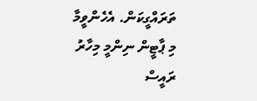ތަރައްގީކަން. އެހެންވީމާ މި ޕާޓީން ނިންމީ މިހާރު ރައީސް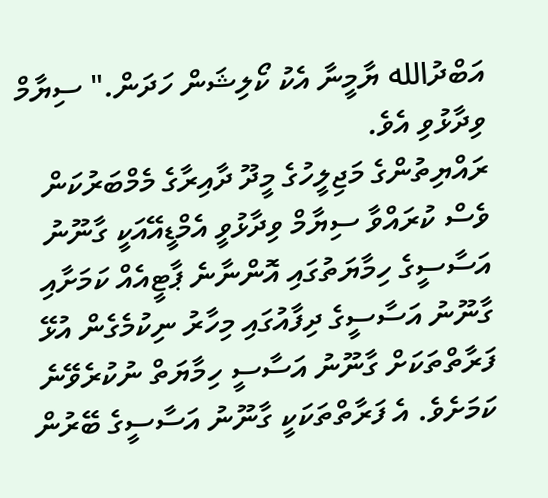އަބްދުالله ޔާމީނާ އެކު ކޯލިޝަން ހަދަން." ސިޔާމް ވިދާޅުވި އެވެ.
ރައްޔިތުންގެ މަޖިލީހުގެ މީދޫ ދާއިރާގެ މެމްބަރުކަން ވެސް ކުރައްވާ ސިޔާމް ވިދާޅުވީ އެމްޑީއޭއަކީ ގާނޫނު އަސާސީގެ ހިމާޔަތުގައި އޮންނާނެ ޕާޓީއެއް ކަމަށާއި ގާނޫނު އަސާސީގެ ދިފާއުގައި މިހާރު ނިކުމެގެން އުޅޭ ފަރާތްތަކަށް ގާނޫނު އަސާސީ ހިމާޔަތް ނުކުރެވޭނެ ކަމަށެވެ. އެ ފަރާތްތަކަކީ ގާނޫނު އަސާސީގެ ބޭރުން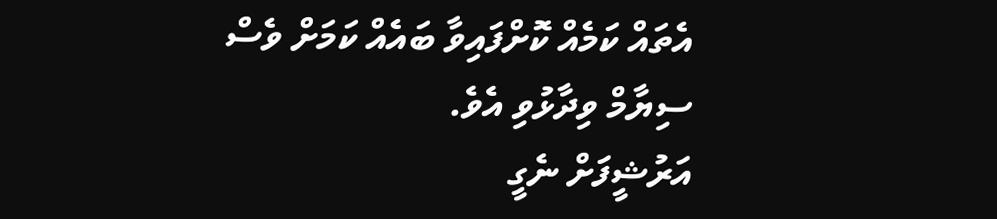އެތައް ކަމެއް ކޮށްފައިވާ ބައެއް ކަމަށް ވެސް ސިޔާމް ވިދާޅުވި އެވެ.
އަރުޝީފަށް ނެގީ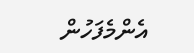އެންމެފަހުން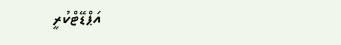އަޕްޑޭޓްކުރީ